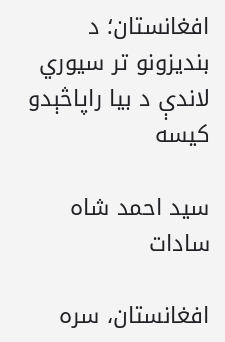افغانستان؛ د بندیزونو تر سیوري لاندې د بیا راپاڅېدو کیسه

سید احمد شاه سادات

افغانستان، سره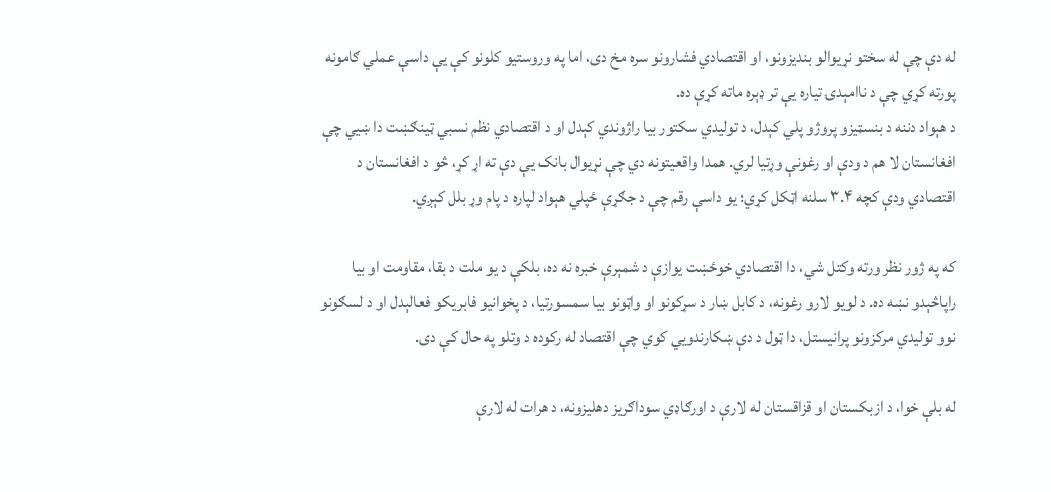له دې چې له سختو نړیوالو بندیزونو، او اقتصادي فشارونو سره مخ دی، اما په وروستیو کلونو کې یې داسې عملي ګامونه پورته کړي چې د ناامېدۍ تیاره یې تر ډېره ماته کړې ده.
د هېواد دننه د بنسټیزو پروژو پلي کېدل، د تولیدي سکتور بیا راژوندي کېدل او د اقتصادي نظم نسبي ټینګښت دا ښيي چې افغانستان لا هم د ودې او رغونې وړتیا لري. همدا واقعیتونه دي چې نړیوال بانک یې دې ته اړ کړ، څو د افغانستان د اقتصادي ودې کچه ۳.۴ سلنه اټکل کړي؛ یو داسې رقم چې د جګړې ځپلي هېواد لپاره د پام وړ بلل کېږي.

که په ژور نظر ورته وکتل شي، دا اقتصادي خوځښت یوازې د شمېرې خبره نه ده، بلکې د یو ملت د بقا، مقاومت او بیا راپاڅېدو نښه ده. د لویو لارو رغونه، د کابل ښار د سړکونو او واټونو بیا سمسورتیا، د پخوانیو فابریکو فعالېدل او د لسګونو نوو تولیدي مرکزونو پرانیستل، دا ټول د دې ښکارندويي کوي چې اقتصاد له رکوده د وتلو په حال کې دی.

له بلې خوا، د ازبکستان او قزاقستان له لارې د اورګاډي سوداګریز دهلیزونه، د هرات له لارې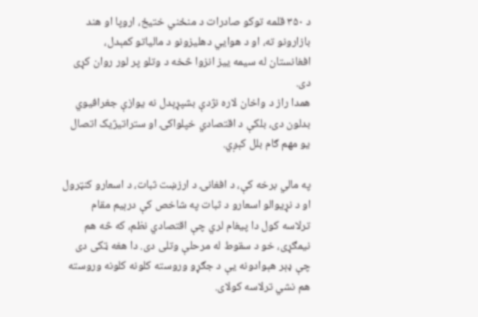د ۳۵۰ قلمه توکو صادرات د منځني ختیځ، اروپا او هند بازارونو ته، او د هوايي دهلیزونو د مالیاتو کمېدل، افغانستان له سیمه‌ ییز انزوا څخه د وتلو پر لور روان کړی دی.
همدا راز د واخان لاره نژدې بشپړېدل نه یوازې جغرافیوي بدلون دی، بلکې د اقتصادي خپلواکۍ او ستراتیژیک اتصال یو مهم ګام بلل کېږي.

په مالي برخه کې، د افغانۍ د ارزښت ثبات، د اسعارو کنټرول او د نړیوالو اسعارو د ثبات په شاخص کې درېیم مقام ترلاسه کول دا پیغام لري چې اقتصادي نظم، که څه هم نیمګړی، خو د سقوط له مرحلې وتلی دی. دا هغه ټکی دی چې ډېر هېوادونه یې د جګړو وروسته کلونه کلونه وروسته هم نشي ترلاسه کولای.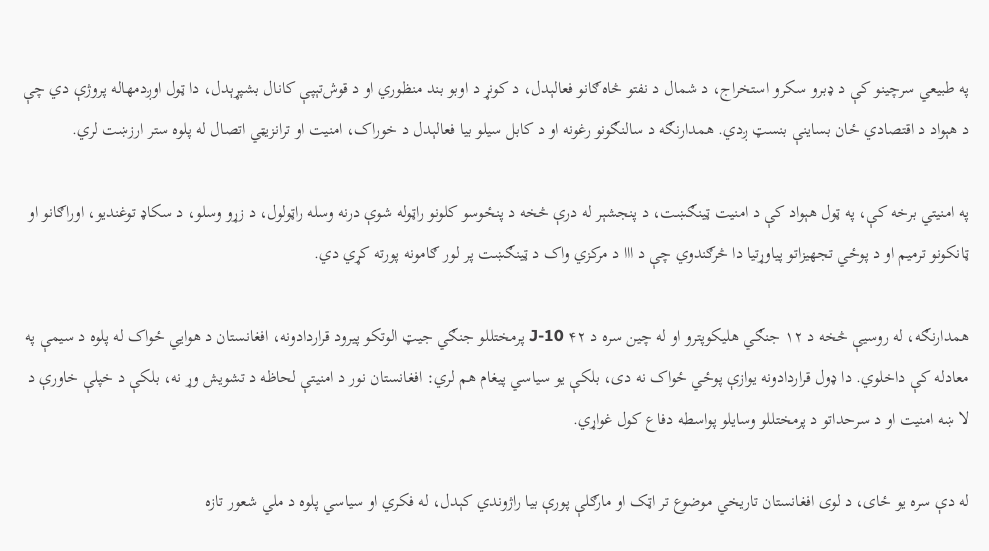په طبیعي سرچینو کې د ډبرو سکرو استخراج، د شمال د نفتو څاه‌ګانو فعالېدل، د کونړ د اوبو بند منظوري او د قوش‌تېپې کانال بشپړېدل، دا ټول اوږدمهاله پروژې دي چې د هېواد د اقتصادي ځان ‌بساینې بنسټ ږدي. همدارنګه د سالنګونو رغونه او د کابل سیلو بیا فعالېدل د خوراک، امنیت او ترانزیټي اتصال له پلوه ستر ارزښت لري.

په امنیتي برخه کې، په ټول هېواد کې د امنیت ټینګښت، د پنجشېر له درې څخه د پنځوسو کلونو راټوله شوې درنه وسله راټولول، د زړو وسلو، د سکاډ توغندیو، اوراګانو او ټانکونو ترمیم او د پوځي تجهیزاتو پیاوړتیا دا څرګندوي چې د ااا د مرکزي واک د ټینګښت پر لور ګامونه پورته کړي دي.

همدارنګه، له روسیې څخه د ۱۲ جنګي هلیکوپترو او له چین سره د ۴۲ J-10 پرمختللو جنګي جیټ الوتکو پیرود قراردادونه، افغانستان د هوايي ځواک له پلوه د سیمې په معادله کې داخلوي. دا ډول قراردادونه یوازې پوځي ځواک نه دی، بلکې یو سیاسي پیغام هم لري: افغانستان نور د امنیتې لحاظه د تشویش وړ نه، بلکې د خپلې خاورې د لا ښه امنیت او د سرحداتو د پرمختللو وسایلو پواسطه دفاع کول غواړي.

له دې سره یو ځای، د لوی افغانستان تاریخي موضوع تر اټک او مارګلې پورې بیا راژوندي کېدل، له فکري او سیاسي پلوه د ملي شعور تازه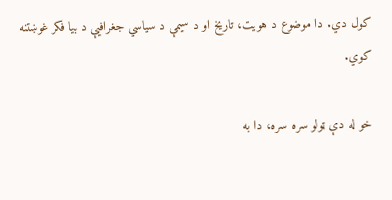کول دي. دا موضوع د هویت، تاریخ او د سیمې د سیاسي جغرافیې د بیا فکر غوښتنه کوي.

خو له دې ټولو سره سره، دا به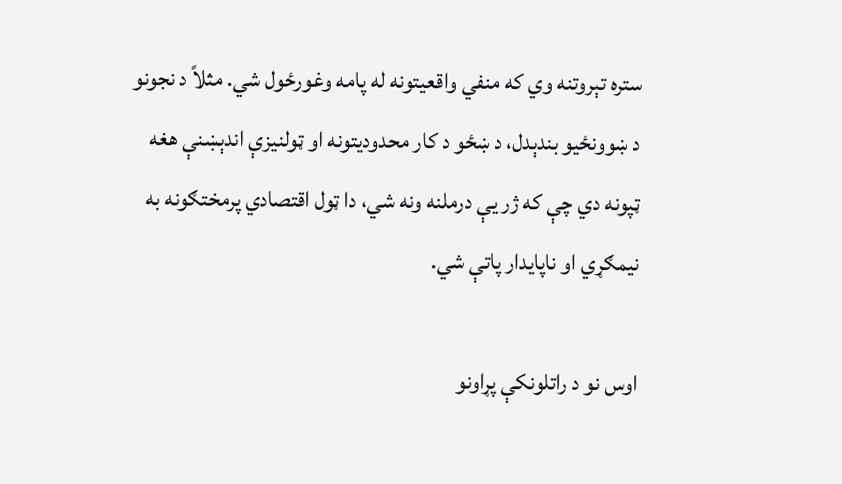ستره تېروتنه وي که منفي واقعیتونه له پامه وغورځول شي. مثلاً د نجونو د ښوونځیو بندېدل، د ښځو د کار محدودیتونه او ټولنیزې اندېښنې هغه ټپونه دي چې که ژر یې درملنه ونه شي، دا ټول اقتصادي پرمختګونه به نیمګړي او ناپایدار پاتې شي.

اوس نو د راتلونکې پړاونو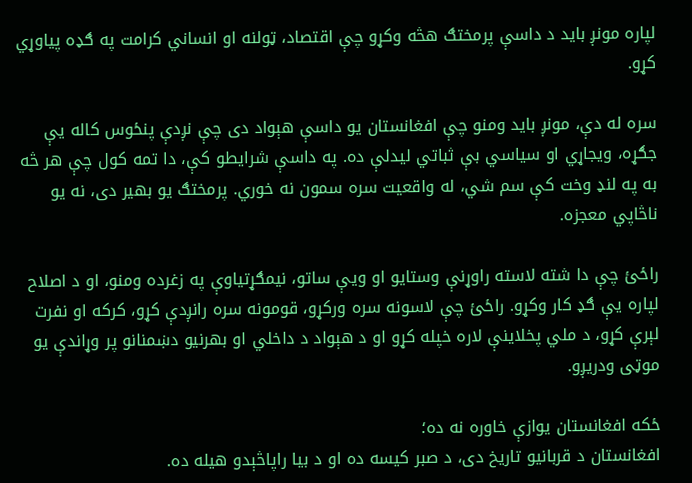لپاره مونږ باید د داسې پرمختګ هڅه وکړو چې اقتصاد، ټولنه او انساني کرامت په ګډه پیاوړي کړو.

سره له دې، مونږ باید ومنو چې افغانستان یو داسې هېواد دی چې نږدې پنځوس کاله یې جګړه، ویجاړي او سیاسي بې‌ ثباتي لیدلې ده. په داسې شرایطو کې، دا تمه کول چې هر څه به په لنډ وخت کې سم شي، له واقعیت سره سمون نه خوري. پرمختګ یو بهیر دی، نه یو ناڅاپي معجزه.

راځئ چې دا شته لاسته راوړنې وستایو او ویې ساتو، نیمګړتیاوې په زغرده ومنو، او د اصلاح لپاره یې ګډ کار وکړو. راځئ چې لاسونه سره ورکړو، قومونه سره رانږدې کړو، کرکه او نفرت لېرې کړو، د ملي پخلاینې لاره خپله کړو او د هېواد د داخلي او بهرنیو دښمنانو پر وړاندې یو موټی ودریږو.

ځکه افغانستان یوازې خاوره نه ده؛
افغانستان د قربانیو تاریخ دی، د صبر کیسه ده او د بیا راپاڅېدو هیله ده.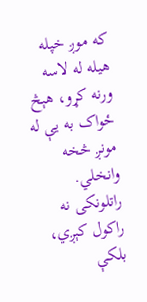که موږ خپله هیله له لاسه ورنه کړو، هېڅ ځواک به یې له مونږ څخه وانخلي.
راتلونکی نه راکول کېږي، بلکې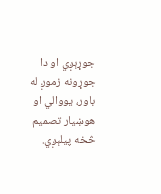جوړېږي او دا جوړونه زموږ له باور، یووالي او هوښیار تصمیم څخه پیلېږي.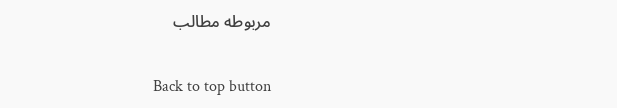مربوطه مطالب

Back to top button